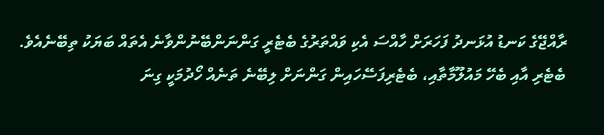ރާއްޖޭގެ ކަނޑު އުޅަނދު ފަހަރަށް ހާއްސަ އެކި ވައްތަރުގެ ބެޓެރީ ގަންނަންބޭނުންވާނެ އެތައް ބަޔަކު ތިބޭނެއެވެ. ބެޓެރި އާއި ބެހޭ މައުލޫމާތާއި، ބެޓެރިފަސޭހައިން ގަންނަށް ލިބޭނެ ތަނެއް ހޯދުމަކީ ގިނަ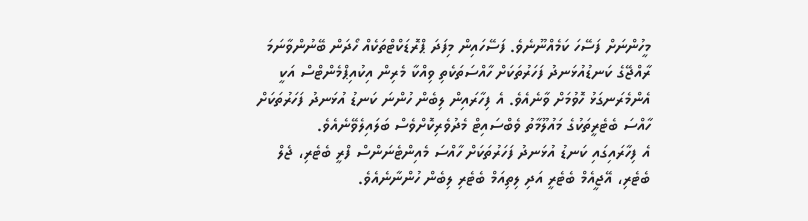މީހުންނަށް ފަސޭހަ ކަމެއްނޫނެވެ. ފަސޭހައިން މިފަދަ ޕްރޮޑަކްޓްތަކެއް ހޯދަން ބޭނުންވާނަމަ ރާއްޖޭގެ ކަނޑުއުޅަނދު ފަހަރުތަކަށް ހާއްސަތަކެތި ވިއްކާ މެރިން އިކުއިޕްމެންޓްސް އަކީ އެންމެރަނގަޅު ހޮވުމަށް ވާނެއެވެ. އެ ފިހާރައިން ލިބެން ހުންނަ ކަނޑު އުޅަނދު ފަހަރުތަކަށް ހާއްސަ ބެޓެރީތަކުގެ މައުލޫމާތު ވެބްސައިޓް މެދުވެރިކޮށްވެސް ބަލައިލެވޭނެއެވެ.
އެ ފިހާރައިގައި ކަނޑު އުޅަނދު ފަހަރުތަކަށް ހާއްސަ މެއިންޓެނަންސް ފްރީ ބެޓެރި، ޖެލް ބެޓެރި، އޭޖީއެމް ބެޓެރީ އަދި ލިތިއަމް ބެޓެރި ލިބެން ހުންނާނެއެވެ.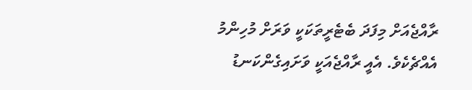ރާއްޖެއަށް މިފަދަ ބެޓެރީތަކަކީ ވަރަށް މުހިންމު އެއްޗެކެވެ. އެއީ ރާއްޖެއަކީ ވަށައިގެންކަނޑު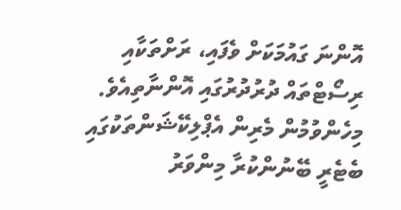އޮންނަ ގައުމަކަށް ވެފައި، ރަށްތަކާއި ރިސޯޓްތައް ދުރުދުރުގައި އޮންނާތިއެވެ. މިހެންވުމުން މެރިން އެޕްލިކޭޝަންތަކުގައި ބެޓެރީ ބޭނުންކުރާ މިންވަރު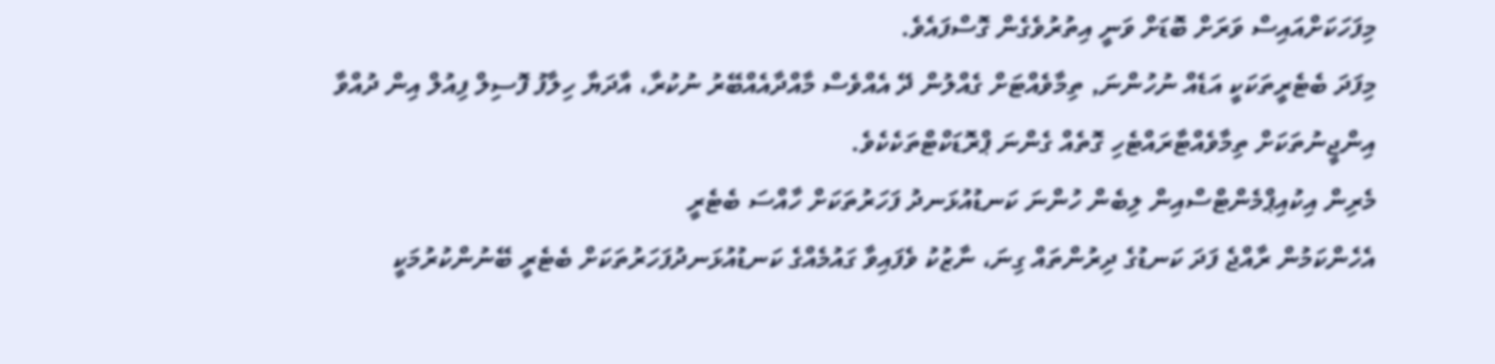މިފަހަކަށްއައިސް ވަރަށް ބޮޑަށް ވަނީ އިތުރުވެގެން ގޮސްފައެވެ.
މިފަދަ ބެޓެރީތަކަކީ އަޑެއް ނުހުންނަ, ތިމާވެއްޓަށް ގެއްލުން ދޭ އެއްވެސް މާއްދާއެއްބޭރު ނުކުރާ، އާދަޔާ ހިލާފު ފޮސިލް ފިއުލް އިން ދުއްވާ އިންޖީނުތަކަށް ތިމާވެއްޓާރައްޓެހި ގޮތެއް ގެންނަ ޕްރޮޑަކްޓްތަކެކެވެ.
މެރިން އިކުއިޕްމެންޓްސްއިން ލިބެން ހުންނަ ކަނޑުއުޅަނދު ފަހަރުތަކަށް ހާއްސަ ބެޓެރީ
އެހެންކަމުން ރާއްޖެ ފަދަ ކަނޑުގެ ދިރުންތައް ގިނަ، ނާޒުކު ވެފައިވާ ގައުމެއްގެ ކަނޑުއުޅަނދުފަހަރުތަކަށް ބެޓެރީ ބޭނުންކުރުމަކީ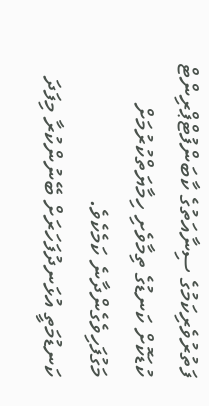ފަތުރުވެރިކަމުގެ ސިނާއަތުގެ ކާބަންފުޓްޕްރިންޓް ކުޑަކޮށް ކަނޑުގެ ތިމާވެށި ހިމާޔަތްކުރުމަށް މަގުފަހިވެގެންދާނެ ކަމެކެވެ.
ކަނޑުމަތީ އުޅަނދުފަހަރަށް ބޭނުންކުރާ މިފަދަ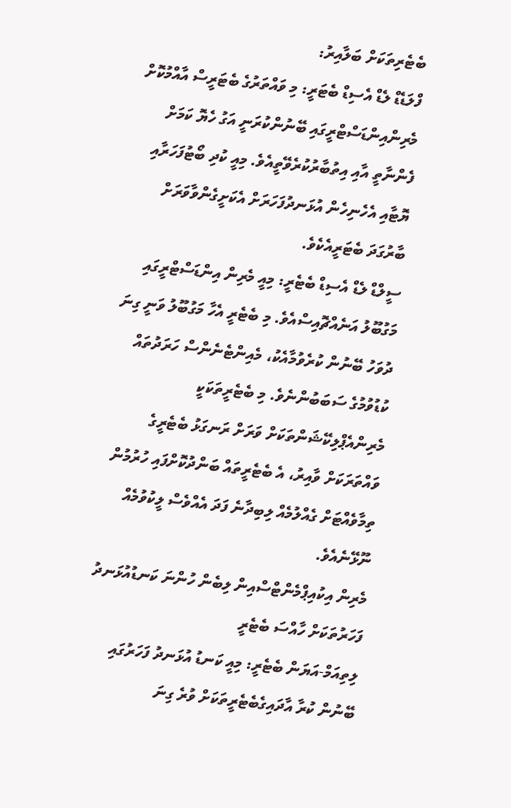ބެޓެރިތަކަށް ބަލާއިރު:
ފްލަޑެޑް ލެޑް އެސިޑް ބެޓަރީ: މި ވައްތަރުގެ ބެޓަރީސް އާއްމުކޮށް މެރިންއިންޑަސްޓްރީގައި ބޭނުންކުރަނީ އަގު ހެޔޮ ކަމަށް ފެންނާތީ އާއި އިތުބާރުކުރެވޭތީއެވެ. މިއީ ކުދި ބޯޓުފަހަރާއި ޔޮޓާއި އެހެނިހެން އުޅަނދުފަހަރަށް އެކަށީގެންވާވަރަށް ބާރުގަދަ ބެޓަރީއެކެވެ.
ސީލްޑް ލެޑް އެސިޑް ބެޓެރީ: މިއީ މެރިން އިންޑަސްޓްރީގައި މަގުބޫލު އަނެއްޗޮއިސްއެވެ. މި ބެޓެރީ އެހާ މަގުބޫލު ވަނީ ގިނަ ދުވަހު ބޭނުން ކުރެވުމާއެކު، މެއިންޓެނެންސް ހަރަދުތައް ކުޑުވުމުގެ ސަބަބުންނެވެ. މި ބެޓެރީތަކަކީ މެރިންއެޕްލިކޭޝަންތަކަށް ވަރަށް ރަނގަޅު ބެޓެރީގެ ވައްތަރަކަށް ވާއިރު، އެ ބެޓެރީތައް ބަންދުކޮށްފައި ހުރުމުން ތިމާވެއްޓަށް ގެއްލުމެއް ލިބިދާނެ ފަދަ އެއްވެސް ލީކުވުމެއް ނޫޅޭނެއެވެ.
މެރިން އިކުއިޕްމެންޓްސްއިން ލިބެން ހުންނަ ކަނޑުއުޅަނދު ފަހަރުތަކަށް ހާއްސަ ބެޓެރީ
ލިތިއަމް-އަޔަން ބެޓެރީ: މިއީ ކަނޑު އުޅަނދު ފަހަރުގައި ބޭނުން ކުރާ އާދައިގެބެޓެރީތަކަށް ވުރެ ގިނަ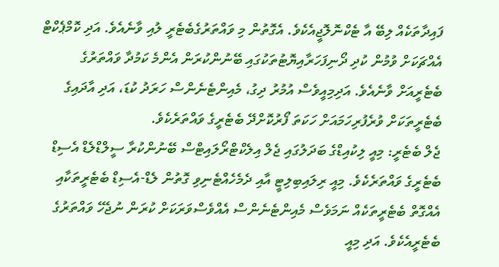ފައިދާތަކެއް ލިބޭ އާ ޓެކްނޮލޮޖީއެކެވެ. އެގޮތުން މި ވައްތަރުގެބެޓެރީ ލުއި ވާނެއެވެ. އަދި ކޮމްޕެކްޓް އެއްޗަކަށް ވުމުން ކުދި ދޯނިފަހަރާއިޔޮޓުތަކުގައި ބޭނުންކުރަން އެންމެ ކަމުދާ ވައްތަރުގެ ބެޓެރީއަށް ވާނެއެވެ. އަދިމިއީވެސް އުމުރު ދިގު، މެއިންޓެނެންސް ހަރަދު ކުޑަ، އަދި އާދައިގެ ބެޓެރީތަކަށް ވުރެފުރިހަމައަށް ހަކަތަ ފޯރުކޮށްދޭ ބެޓެރީގެ ވައްތަރެކެވެ.
ޖެލް ބެޓެރީ: މިއީ ލިކުއިޑްގެ ބަދަލުގައި ޖެލް އިލެކްޓްރޯލައިޓްސް ބޭނުންކުރާ ސީލްޑްލެޑް އެސިޑް ބެޓެރީގެ ވައްތަރެކެވެ. މިއީ ރިލައިބިލިޓީ އާއި ދެމެހެއްޓެނިވި ގޮތުން ލެޑް-އެސިޑް ބެޓެރީތަކާއި އެއްގޮތް ބެޓެރީތަކެއް ނަމަވެސް މެއިންޓެނެންސް އެއްވެސްވަރަކަށް ކުރަން ނުޖެހޭ ވައްތަރުގެ ބެޓެރީއެކެވެ. އަދި މިއީ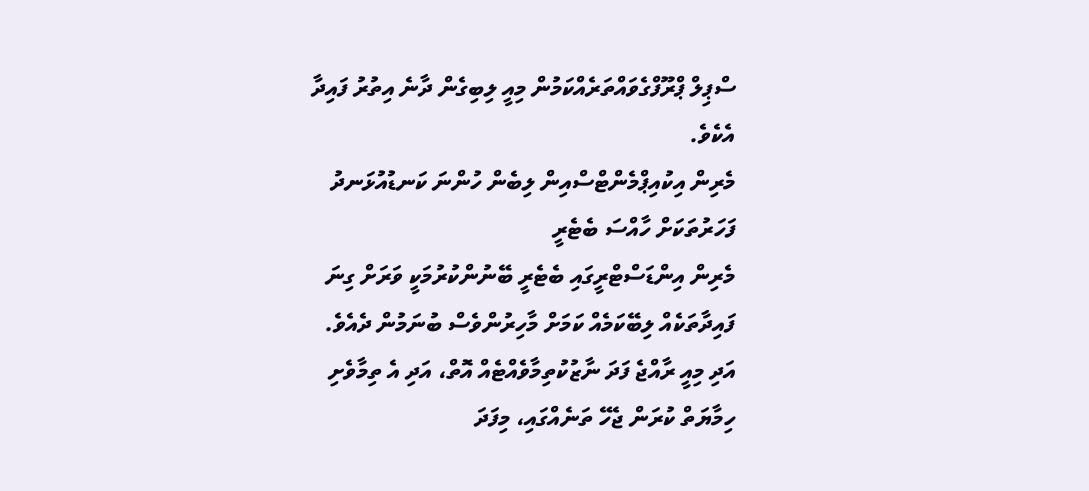ސްޕިލް ޕްރޫފްގެވައްތަރެއްކަމުން މިއީ ލިބިގެން ދާނެ އިތުރު ފައިދާ އެކެވެ.
މެރިން އިކުއިޕްމެންޓްސްއިން ލިބެން ހުންނަ ކަނޑުއުޅަނދު ފަހަރުތަކަށް ހާއްސަ ބެޓެރީ
މެރިން އިންޑަސްޓްރީގައި ބެޓެރީ ބޭނުންކުރުމަކީ ވަރަށް ގިނަ ފައިދާތަކެއް ލިބޭކަމެއް ކަމަށް މާހިރުންވެސް ބުނަމުން ދެއެވެ. އަދި މިއީ ރާއްޖެ ފަދަ ނާޒުކުތިމާވެއްޓެއް އޮތް، އަދި އެ ތިމާވެށި ހިމާޔަތް ކުރަން ޖެހޭ ތަނެއްގައި، މިފަދަ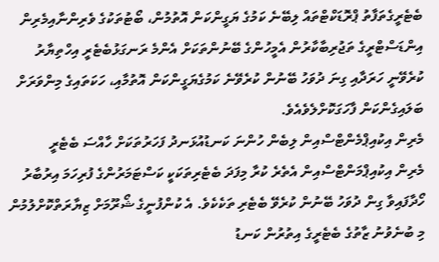ބެޓެރީގެތަފާތު ޕްރޮޑަކްޓްތައް ލިބޭނެ ކަމުގެ ޔަގީންކަން އޮތުމުން، ބޯޓުތަކުގެ ވެރިންނާއިމެރިން އިންޑަސްޓްރީގެ ތަޖުރިބާކާރުން އެމީހުންގެ ބޭނުންތަކަށް އެންމެ ރަނގަޅުބެޓެރީ އިހްތިޔާރު ކުރެވޭނީ ހަރަދާއި ގިނަ ދުވަހު ބޭނުން ކުރެވޭނެ ކަމުގެޔަގީންކަން އޮތުމާއި، ހަކަތައިގެ މިންވަރަށް ބަލައިގެންކަން ފާހަގަކޮށްލެވެއެވެ.
މެރިން އިކުއިޕްމެންޓްސްއިން ލިބެން ހުންނަ ކަނޑުއުޅަނދު ފަހަރުތަކަށް ހާއްސަ ބެޓެރީ
މެރިން އިކުއިޕްމަންޓްސްއިން އެތެރެ ކުރާ މިފަދަ ބެޓެރިތަކަކީ ކަސްޓަމަރުންގެ ފުރިހަމަ އިރުބާރު ހޯދާފައިވާ ގިން ދުވަހު ބޭނުން ކުރެވޭ ބެޓެރި ތަކެކެވެ. އެ ކުންފުނީގެ ޝޯރޫމަށް ޒިޔާރަތްކޮށްލުމުން މި ބުނެވުނު ޒާތުގެ ބެޓެރީގެ އިތުރުން ކަނޑު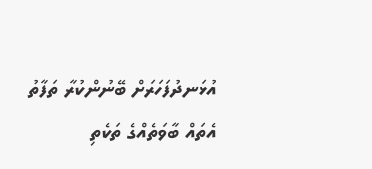އުޅަނދުފަހަރަށް ބޭނުންކުރާ ތަފާތު އެތައް ބާވަތެއްގެ ތަކެތި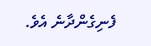ފެނިގެންދާނެ އެވެ.